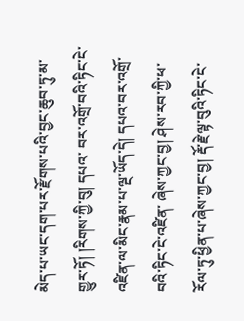མེད་པ་ཡང་དག་པར་རྫོགས་པའི་བྱང་ཆུབ་ཏུ་མ་གྱུར་ཏོ། །རིགས་ཀྱི་བུ། དཔའ་ བར་འགྲོ་བའི་ཏིང་ངེ་འཛིན་ལ་མིང་རྣམ་པ་ལྔ་ཡོད་དེ། དཔའ་བར་འགྲོ་བའི་ཏིང་ངེ་འཛིན་ ཞེས་ཀྱང་བྱ། ཤེས་རབ་ཀྱི་ཕ་རོལ་ཏུ་ཕྱིན་པ་ཞེས་ཀྱང་བྱ། རྡོ་རྗེ་ལྟ་བུའི་ཏིང་ངེ་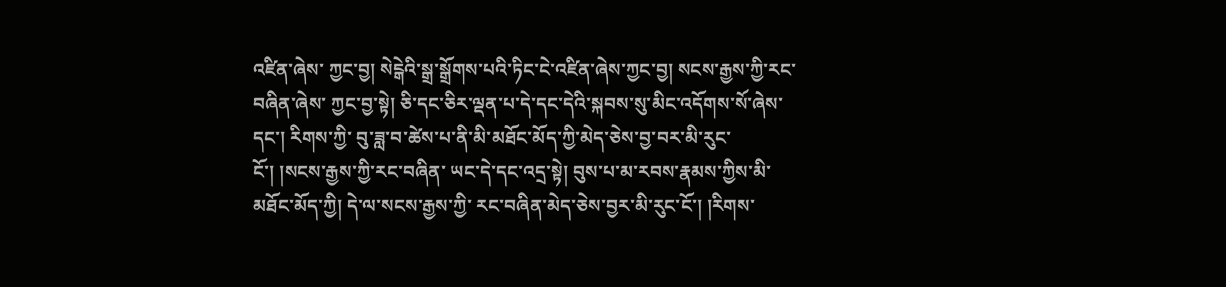འཛིན་ཞེས་ ཀྱང་བྱ། སེངྒེའི་སྒྲ་སྒྲོགས་པའི་ཏིང་ངེ་འཛིན་ཞེས་ཀྱང་བྱ། སངས་རྒྱས་ཀྱི་རང་བཞིན་ཞེས་ ཀྱང་བྱ་སྟེ། ཅི་དང་ཅིར་ལྡན་པ་དེ་དང་དེའི་སྐབས་སུ་མིང་འདོགས་སོ་ཞེས་དང་། རིགས་ཀྱི་ བུ་ཟླ་བ་ཚེས་པ་ནི་མི་མཐོང་མོད་ཀྱི་མེད་ཅེས་བྱ་བར་མི་རུང་ངོ་། །སངས་རྒྱས་ཀྱི་རང་བཞིན་ ཡང་དེ་དང་འདྲ་སྟེ། བུས་པ་མ་རབས་རྣམས་ཀྱིས་མི་མཐོང་མོད་ཀྱི། དེ་ལ་སངས་རྒྱས་ཀྱི་ རང་བཞིན་མེད་ཅེས་བྱར་མི་རུང་ངོ་། །རིགས་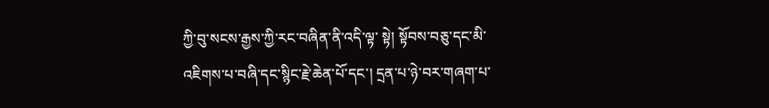ཀྱི་བུ་སངས་རྒྱས་ཀྱི་རང་བཞིན་ནི་འདི་ལྟ་ སྟེ། སྟོབས་བཅུ་དང་མི་འཇིགས་པ་བཞི་དང་སྙིང་རྗེ་ཆེན་པོ་དང་། དྲན་པ་ཉེ་བར་གཞག་པ་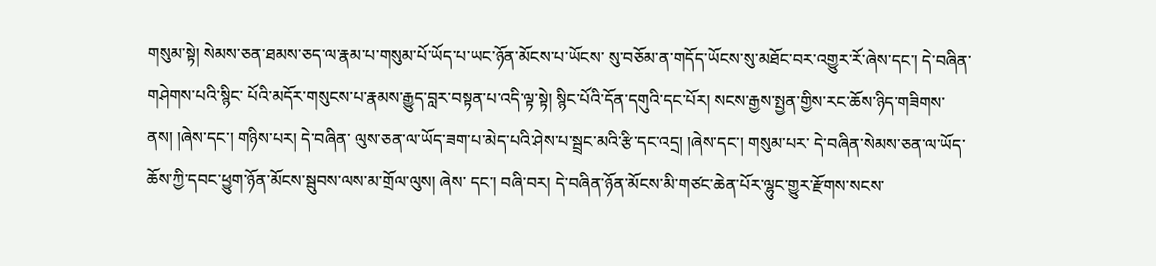གསུམ་སྟེ། སེམས་ཅན་ཐམས་ཅད་ལ་རྣམ་པ་གསུམ་པོ་ཡོད་པ་ཡང་ཉོན་མོངས་པ་ཡོངས་ སུ་བཅོམ་ན་གདོད་ཡོངས་སུ་མཐོང་བར་འགྱུར་རོ་ཞེས་དང་། དེ་བཞིན་གཤེགས་པའི་སྙིང་ པོའི་མདོར་གསུངས་པ་རྣམས་རྒྱུད་བླར་བསྟན་པ་འདི་ལྟ་སྟེ། སྙིང་པོའི་དོན་དགུའི་དང་པོར། སངས་རྒྱས་སྤྱན་གྱིས་རང་ཆོས་ཉིད་གཟིགས་ནས། །ཞེས་དང་། གཉིས་པར། དེ་བཞིན་ ལུས་ཅན་ལ་ཡོད་ཟག་པ་མེད་པའི་ཤེས་པ་སྦྲང་མའི་རྩི་དང་འདྲ། །ཞེས་དང་། གསུམ་པར་ དེ་བཞིན་སེམས་ཅན་ལ་ཡོད་ཆོས་ཀྱི་དབང་ཕྱུག་ཉོན་མོངས་སྦུབས་ལས་མ་གྲོལ་ལུས། ཞེས་ དང་། བཞི་བར། དེ་བཞིན་ཉོན་མོངས་མི་གཙང་ཆེན་པོར་ལྷུང་གྱུར་རྫོགས་སངས་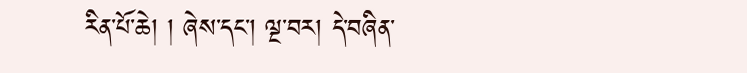རིན་པོ་ཆེ། ། ཞེས་དང་། ལྔ་བར། དེ་བཞིན་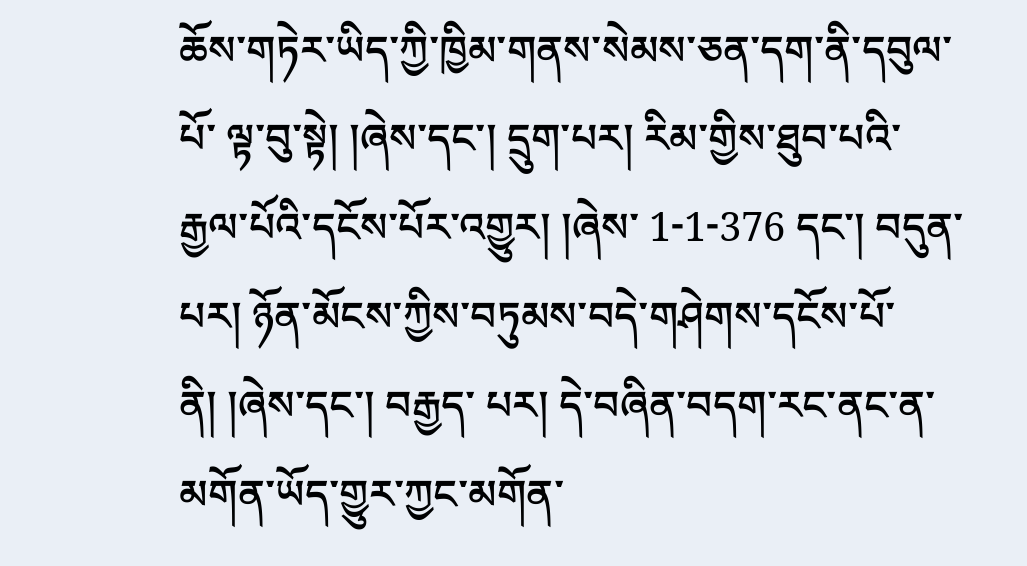ཆོས་གཏེར་ཡིད་ཀྱི་ཁྱིམ་གནས་སེམས་ཅན་དག་ནི་དབུལ་པོ་ ལྟ་བུ་སྟེ། །ཞེས་དང་། དྲུག་པར། རིམ་གྱིས་ཐུབ་པའི་རྒྱལ་པོའི་དངོས་པོར་འགྱུར། །ཞེས་ 1-1-376 དང་། བདུན་པར། ཉོན་མོངས་ཀྱིས་བཏུམས་བདེ་གཤེགས་དངོས་པོ་ནི། །ཞེས་དང་། བརྒྱད་ པར། དེ་བཞིན་བདག་རང་ནང་ན་མགོན་ཡོད་གྱུར་ཀྱང་མགོན་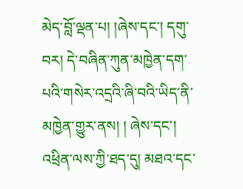མེད་བློ་ལྡན་པ། །ཞེས་དང་། དགུ་བར། དེ་བཞིན་ཀུན་མཁྱེན་དག་པའི་གསེར་འདྲའི་ཞི་བའི་ཡིད་ནི་མཁྱེན་གྱུར་ནས། ། ཞེས་དང་། འཕྲིན་ལས་ཀྱི་ཐད་དུ། མཐའ་དང་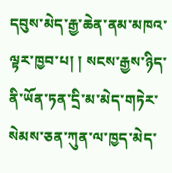དབུས་མེད་རྒྱ་ཆེན་ནམ་མཁའ་ལྟར་ཁྱབ་པ། ། སངས་རྒྱས་ཉིད་ནི་ཡོན་ཏན་དྲི་མ་མེད་གཏེར་སེམས་ཅན་ཀུན་ལ་ཁྱད་མེད་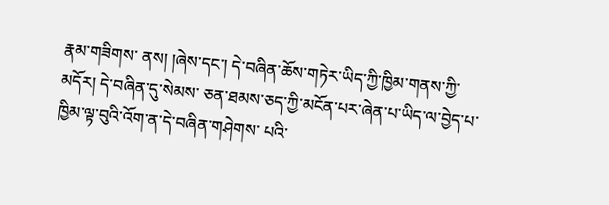རྣམ་གཟིགས་ ནས། །ཞེས་དང་། དེ་བཞིན་ཆོས་གཏེར་ཡིད་ཀྱི་ཁྱིམ་གནས་ཀྱི་མདོར། དེ་བཞིན་དུ་སེམས་ ཅན་ཐམས་ཅད་ཀྱི་མངོན་པར་ཞེན་པ་ཡིད་ལ་བྱེད་པ་ཁྱིམ་ལྟ་བུའི་འོག་ན་དེ་བཞིན་གཤེགས་ པའི་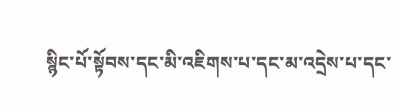སྙིང་པོ་སྟོབས་དང་མི་འཇིགས་པ་དང་མ་འདྲེས་པ་དང་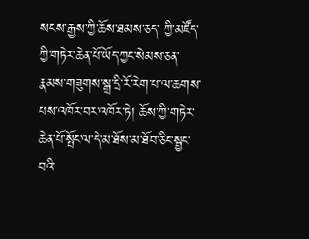སངས་རྒྱས་ཀྱི་ཆོས་ཐམས་ཅད་ ཀྱི་མཛོད་ཀྱི་གཏེར་ཆེན་པོ་ཡོད་ཀྱང་སེམས་ཅན་རྣམས་གཟུགས་སྒྲ་དྲི་རོ་རེག་པ་ལ་ཆགས་ པས་འཁོར་བར་འཁོར་ཏེ། ཆོས་ཀྱི་གཏེར་ཆེན་པོ་སྤོང་ལ་དེ་མ་ཐོས་མ་ཐོབ་ཅིང་སྦྱང་བའི་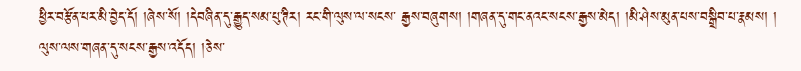ཕྱིར་བརྩོན་པར་མི་བྱེད་དོ། །ཞེས་སོ། །དེབཞིན་དུ་རྒྱུད་སམ་པུ་ཊིར། རང་གི་ལུས་ལ་སངས་ རྒྱས་བཞུགས། །གཞན་དུ་གང་ནའང་སངས་རྒྱས་མེད། །མི་ཤེས་མུན་པས་བསྒྲིབ་པ་རྣམས། ། ལུས་ལས་གཞན་དུ་སངས་རྒྱས་འདོད། །ཅེས་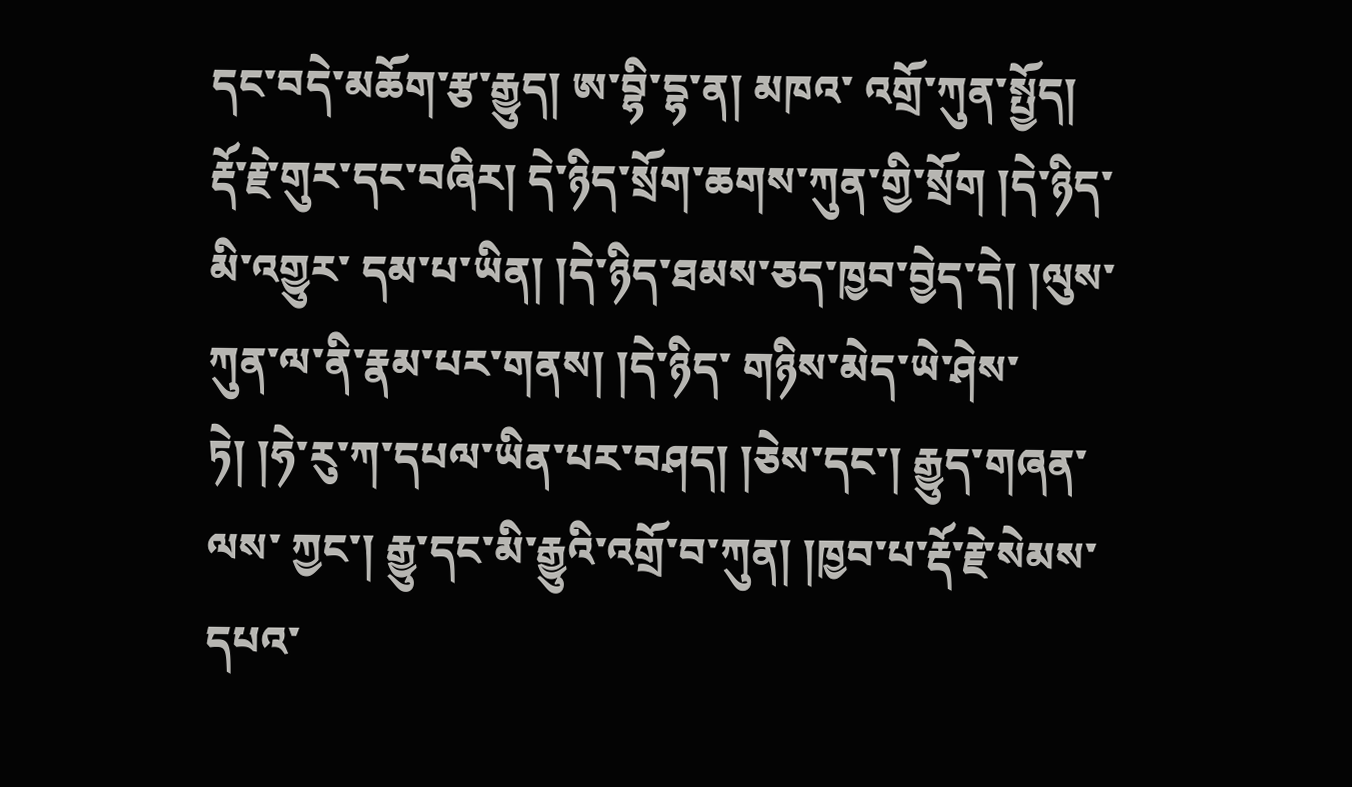དང་བདེ་མཆོག་རྩ་རྒྱུད། ཨ་བྷི་དྷ་ན། མཁའ་ འགྲོ་ཀུན་སྤྱོད། རྡོ་རྗེ་གུར་དང་བཞིར། དེ་ཉིད་སྲོག་ཆགས་ཀུན་གྱི་སྲོག །དེ་ཉིད་མི་འགྱུར་ དམ་པ་ཡིན། །དེ་ཉིད་ཐམས་ཅད་ཁྱབ་བྱེད་དེ། །ལུས་ཀུན་ལ་ནི་རྣམ་པར་གནས། །དེ་ཉིད་ གཉིས་མེད་ཡེ་ཤེས་ཏེ། །ཧེ་རུ་ཀ་དཔལ་ཡིན་པར་བཤད། །ཅེས་དང་། རྒྱུད་གཞན་ལས་ ཀྱང་། རྒྱུ་དང་མི་རྒྱུའི་འགྲོ་བ་ཀུན། །ཁྱབ་པ་རྡོ་རྗེ་སེམས་དཔའ་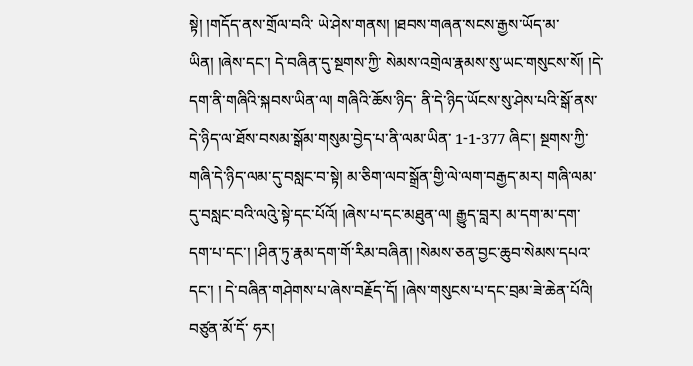སྟེ། །གདོད་ནས་གྲོལ་བའི་ ཡེ་ཤེས་གནས། །ཐབས་གཞན་སངས་རྒྱས་ཡོད་མ་ཡིན། །ཞེས་དང་། དེ་བཞིན་དུ་སྔགས་ཀྱི་ སེམས་འགྲེལ་རྣམས་སུ་ཡང་གསུངས་སོ། །དེ་དག་ནི་གཞིའི་སྐབས་ཡིན་ལ། གཞིའི་ཆོས་ཉིད་ ནི་དེ་ཉིད་ཡོངས་སུ་ཤེས་པའི་སྒོ་ནས་དེ་ཉིད་ལ་ཐོས་བསམ་སྒོམ་གསུམ་བྱེད་པ་ནི་ལམ་ཡིན་ 1-1-377 ཞིང་། སྔགས་ཀྱི་གཞི་དེ་ཉིད་ལམ་དུ་བསླང་བ་སྟེ། མ་ཅིག་ལབ་སྒྲོན་གྱི་ལེ་ལག་བརྒྱད་མར། གཞི་ལམ་དུ་བསླང་བའི་ལའེུ་སྟེ་དང་པོའོ། །ཞེས་པ་དང་མཐུན་ལ། རྒྱུད་བླར། མ་དག་མ་དག་ དག་པ་དང་། །ཤིན་ཏུ་རྣམ་དག་གོ་རིམ་བཞིན། །སེམས་ཅན་བྱང་ཆུབ་སེམས་དཔའ་དང་། ། དེ་བཞིན་གཤེགས་པ་ཞེས་བརྗོད་དོ། །ཞེས་གསུངས་པ་དང་བྲམ་ཟེ་ཆེན་པོའི། བཙུན་མོ་དོ་ ཧར།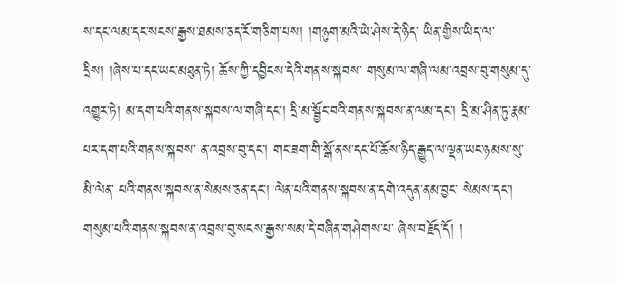ས་དང་ལམ་དང་སངས་རྒྱས་ཐམས་ཅད་རོ་གཅིག་པས། །གཉུག་མའི་ཡེ་ཤེས་དེ་ཉིད་ ཡིན་གྱིས་ཡིད་ལ་དྲིས། །ཞེས་པ་དང་ཡང་མཐུན་ཏེ། ཆོས་ཀྱི་དབྱིངས་དེའི་གནས་སྐབས་ གསུམ་ལ་གཞི་ལམ་འབྲས་བུ་གསུམ་དུ་འགྱུར་ཏེ། མ་དག་པའི་གནས་སྐབས་ལ་གཞི་དང་། དྲི་མ་སྦྱོང་བའི་གནས་སྐབས་ན་ལམ་དང་། དྲི་མ་ཤིན་ཏུ་རྣམ་པར་དག་པའི་གནས་སྐབས་ ན་འབྲས་བུ་དང་། གང་ཟག་གི་སྒོ་ནས་དང་པོ་ཆོས་ཉིད་རྒྱུད་ལ་ལྡན་ཡང་ཉམས་སུ་མི་ལེན་ པའི་གནས་སྐབས་ན་སེམས་ཅན་དང་། ལེན་པའི་གནས་སྐབས་ན་དགེ་འདུན་ནམ་བྱང་ སེམས་དང་། གསུམ་པའི་གནས་སྐབས་ན་འབྲས་བུ་སངས་རྒྱས་སམ་དེ་བཞིན་གཤེགས་པ་ ཞེས་བརྗོད་དོ། །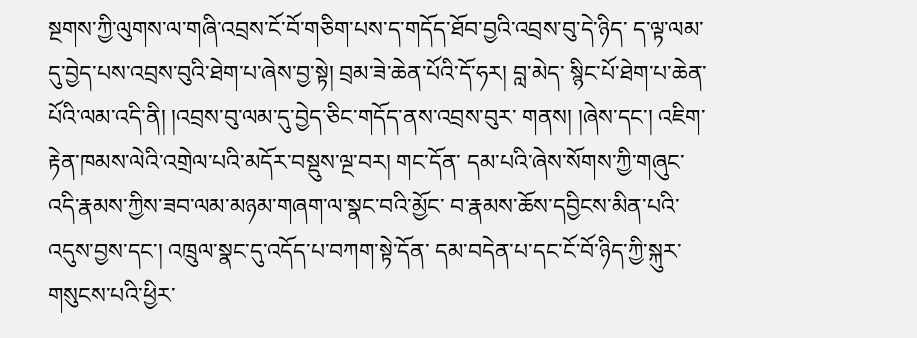སྔགས་ཀྱི་ལུགས་ལ་གཞི་འབྲས་ངོ་བོ་གཅིག་པས་ད་གདོད་ཐོབ་བྱའི་འབྲས་བུ་དེ་ཉིད་ ད་ལྟ་ལམ་དུ་བྱེད་པས་འབྲས་བུའི་ཐེག་པ་ཞེས་བྱ་སྟེ། བྲམ་ཟེ་ཆེན་པོའི་དོ་ཧར། བླ་མེད་ སྙིང་པོ་ཐེག་པ་ཆེན་པོའི་ལམ་འདི་ནི། །འབྲས་བུ་ལམ་དུ་བྱེད་ཅིང་གདོད་ནས་འབྲས་བུར་ གནས། །ཞེས་དང་། འཇིག་རྟེན་ཁམས་ལེའི་འགྲེལ་པའི་མདོར་བསྡུས་ལྔ་བར། གང་དོན་ དམ་པའི་ཞེས་སོགས་ཀྱི་གཞུང་འདི་རྣམས་ཀྱིས་ཟབ་ལམ་མཉམ་གཞག་ལ་སྣང་བའི་མྱོང་ བ་རྣམས་ཆོས་དབྱིངས་མིན་པའི་འདུས་བྱས་དང་། འཁྲུལ་སྣང་དུ་འདོད་པ་བཀག་སྟེ་དོན་ དམ་བདེན་པ་དང་ངོ་བོ་ཉིད་ཀྱི་སྐུར་གསུངས་པའི་ཕྱིར་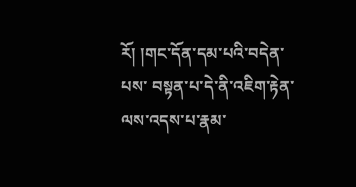རོ། །གང་དོན་དམ་པའི་བདེན་པས་ བསྟན་པ་དེ་ནི་འཇིག་རྟེན་ལས་འདས་པ་རྣམ་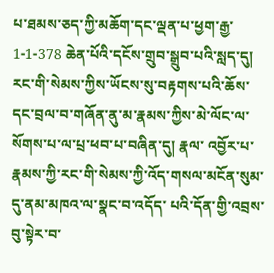པ་ཐམས་ཅད་ཀྱི་མཆོག་དང་ལྡན་པ་ཕྱག་རྒྱ་ 1-1-378 ཆེན་པོའི་དངོས་གྲུབ་སྒྲུབ་པའི་སླད་དུ། རང་གི་སེམས་ཀྱིས་ཡོངས་སུ་བརྟགས་པའི་ཆོས་ དང་བྲལ་བ་གཞོན་ནུ་མ་རྣམས་ཀྱིས་མེ་ལོང་ལ་སོགས་པ་ལ་པྲ་ཕབ་པ་བཞིན་དུ། རྣལ་ འབྱོར་པ་རྣམས་ཀྱི་རང་གི་སེམས་ཀྱི་འོད་གསལ་མངོན་སུམ་དུ་ནམ་མཁའ་ལ་སྣང་བ་འདོད་ པའི་དོན་གྱི་འབྲས་བུ་སྟེར་བ་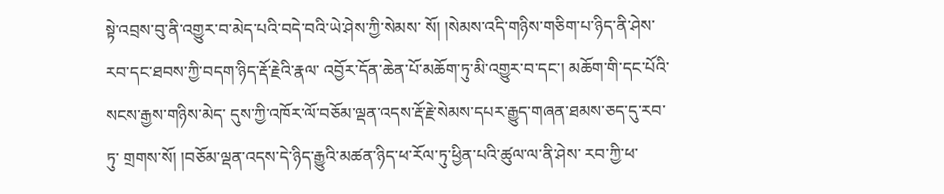སྟེ་འབྲས་བུ་ནི་འགྱུར་བ་མེད་པའི་བདེ་བའི་ཡེ་ཤེས་ཀྱི་སེམས་ སོ། །སེམས་འདི་གཉིས་གཅིག་པ་ཉིད་ནི་ཤེས་རབ་དང་ཐབས་ཀྱི་བདག་ཉིད་རྡོ་རྗེའི་རྣལ་ འབྱོར་དོན་ཆེན་པོ་མཆོག་ཏུ་མི་འགྱུར་བ་དང་། མཆོག་གི་དང་པོའི་སངས་རྒྱས་གཉིས་མེད་ དུས་ཀྱི་འཁོར་ལོ་བཅོམ་ལྡན་འདས་རྡོ་རྗེ་སེམས་དཔར་རྒྱུད་གཞན་ཐམས་ཅད་དུ་རབ་ཏུ་ གྲགས་སོ། །བཅོམ་ལྡན་འདས་དེ་ཉིད་རྒྱུའི་མཚན་ཉིད་ཕ་རོལ་ཏུ་ཕྱིན་པའི་ཚུལ་ལ་ནི་ཤེས་ རབ་ཀྱི་ཕ་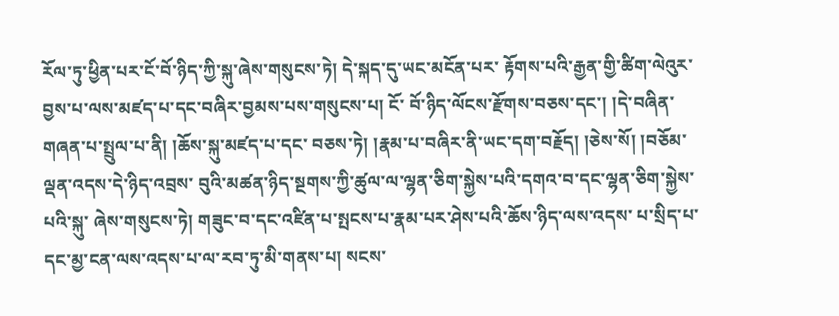རོལ་ཏུ་ཕྱིན་པར་ངོ་བོ་ཉིད་ཀྱི་སྐུ་ཞེས་གསུངས་ཏེ། དེ་སྐད་དུ་ཡང་མངོན་པར་ རྟོགས་པའི་རྒྱན་གྱི་ཚིག་ལེའུར་བྱས་པ་ལས་མཛད་པ་དང་བཞིར་བྱམས་པས་གསུངས་པ། ངོ་ བོ་ཉིད་ལོངས་རྫོགས་བཅས་དང་། །དེ་བཞིན་གཞན་པ་སྤྲུལ་པ་ནི། །ཆོས་སྐུ་མཛད་པ་དང་ བཅས་ཏེ། །རྣམ་པ་བཞིར་ནི་ཡང་དག་བརྗོད། །ཅེས་སོ། །བཅོམ་ལྡན་འདས་དེ་ཉིད་འབྲས་ བུའི་མཚན་ཉིད་སྔགས་ཀྱི་ཚུལ་ལ་ལྷན་ཅིག་སྐྱེས་པའི་དགའ་བ་དང་ལྷན་ཅིག་སྐྱེས་པའི་སྐུ་ ཞེས་གསུངས་ཏེ། གཟུང་བ་དང་འཛིན་པ་སྤངས་པ་རྣམ་པར་ཤེས་པའི་ཆོས་ཉིད་ལས་འདས་ པ་སྲིད་པ་དང་མྱ་ངན་ལས་འདས་པ་ལ་རབ་ཏུ་མི་གནས་པ། སངས་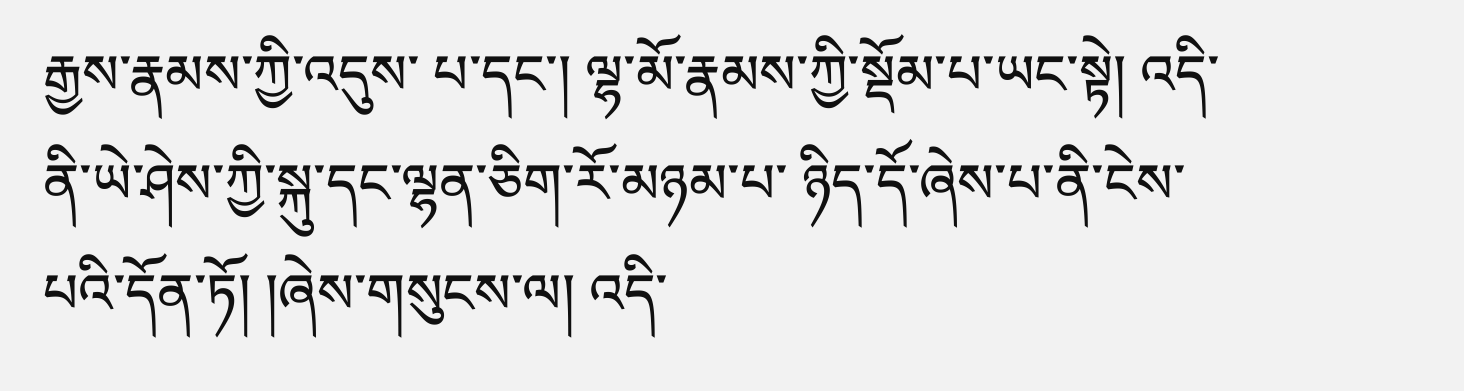རྒྱས་རྣམས་ཀྱི་འདུས་ པ་དང་། ལྷ་མོ་རྣམས་ཀྱི་སྡོམ་པ་ཡང་སྟེ། འདི་ནི་ཡེ་ཤེས་ཀྱི་སྐུ་དང་ལྷན་ཅིག་རོ་མཉམ་པ་ ཉིད་དོ་ཞེས་པ་ནི་ངེས་པའི་དོན་ཏོ། །ཞེས་གསུངས་ལ། འདི་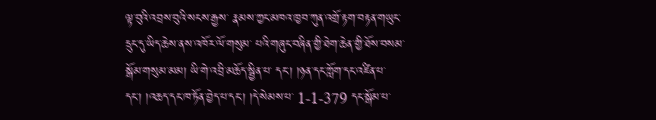ལྟ་བུའི་འབྲས་བུའི་སངས་རྒྱས་ རྣམས་ཀྱང་མཁའ་ཁྱབ་ཀུན་འགྲོ་རྟག་བརྟན་གཡུང་དྲུང་དུ་ཡིད་ཆེས་ནས་འཁོར་ལོ་གསུམ་ པའི་གཞུང་བཞིན་གྱི་ཐེག་ཆེན་གྱི་ཐོས་བསམ་སྒོམ་གསུམ་མམ། ཡི་གེ་འབྲི་མཆོད་སྦྱིན་པ་ དང་། །ཉན་དང་ཀློག་དང་འཛིན་པ་དང་། །འཆད་དང་ཁ་ཏོན་བྱེད་པ་དང་། །དེ་སེམས་པ་ 1-1-379 དང་སྒོམ་པ་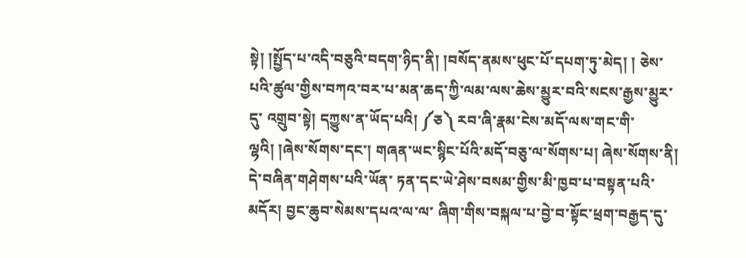སྟེ། །སྤྱོད་པ་འདི་བཅུའི་བདག་ཉིད་ནི། །བསོད་ནམས་ཕུང་པོ་དཔག་ཏུ་མེད། ། ཅེས་པའི་ཚུལ་གྱིས་བཀའ་བར་པ་མན་ཆད་ཀྱི་ལམ་ལས་ཆེས་མྱུར་བའི་སངས་རྒྱས་མྱུར་དུ་ འགྲུབ་སྟེ། དཀྱུས་ན་ཡོད་པའི། ༼ཅ༽ རབ་ཞི་རྣམ་ངེས་མདོ་ལས་གང་གི་ལྷའི། །ཞེས་སོགས་དང་། གཞན་ཡང་སྙིང་པོའི་མདོ་བཅུ་ལ་སོགས་པ། ཞེས་སོགས་ནི། དེ་བཞིན་གཤེགས་པའི་ཡོན་ ཏན་དང་ཡེ་ཤེས་བསམ་གྱིས་མི་ཁྱབ་པ་བསྟན་པའི་མདོར། བྱང་ཆུབ་སེམས་དཔའ་ལ་ལ་ ཞིག་གིས་བསྐལ་པ་བྱེ་བ་སྟོང་ཕྲག་བརྒྱད་དུ་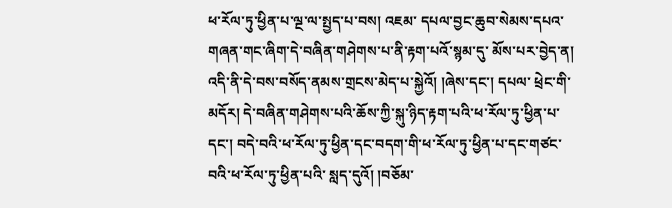ཕ་རོལ་ཏུ་ཕྱིན་པ་ལྔ་ལ་སྤྱད་པ་བས། འཇམ་ དཔལ་བྱང་ཆུབ་སེམས་དཔའ་གཞན་གང་ཞིག་དེ་བཞིན་གཤེགས་པ་ནི་རྟག་པའོ་སྙམ་དུ་ མོས་པར་བྱེད་ན། འདི་ནི་དེ་བས་བསོད་ནམས་གྲངས་མེད་པ་སྐྱེའོ། །ཞེས་དང་། དཔལ་ ཕྲེང་གི་མདོར། དེ་བཞིན་གཤེགས་པའི་ཆོས་ཀྱི་སྐུ་ཉིད་རྟག་པའི་ཕ་རོལ་ཏུ་ཕྱིན་པ་དང་། བདེ་བའི་ཕ་རོལ་ཏུ་ཕྱིན་དང་བདག་གི་ཕ་རོལ་ཏུ་ཕྱིན་པ་དང་གཙང་བའི་ཕ་རོལ་ཏུ་ཕྱིན་པའི་ སླད་དུའོ། །བཅོམ་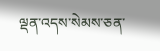ལྡན་འདས་སེམས་ཅན་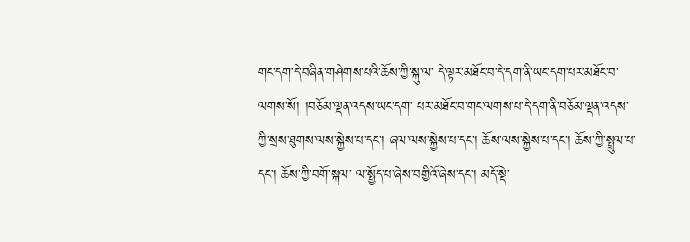གང་དག་དེ་བཞིན་གཤེགས་པའི་ཆོས་ཀྱི་སྐུ་ལ་ དེ་ལྟར་མཐོང་བ་དེ་དག་ནི་ཡང་དག་པར་མཐོང་བ་ལགས་སོ། །བཅོམ་ལྡན་འདས་ཡང་དག་ པར་མཐོང་བ་གང་ལགས་པ་དེ་དག་ནི་བཅོམ་ལྡན་འདས་ཀྱི་སྲས་ཐུགས་ལས་སྐྱེས་པ་དང་། ཞལ་ལས་སྐྱེས་པ་དང་། ཆོས་ལས་སྐྱེས་པ་དང་། ཆོས་ཀྱི་སྤྲུལ་པ་དང་། ཆོས་ཀྱི་བགོ་སྐལ་ ལ་སྤྱོད་པ་ཞེས་བགྱིའོ་ཞེས་དང་། མདོ་སྡེ་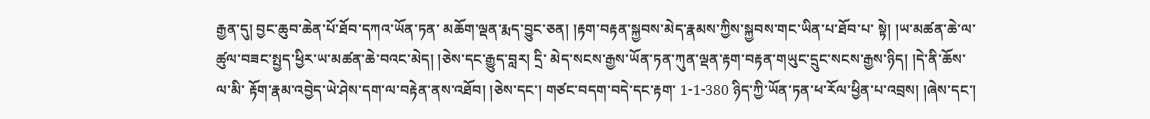རྒྱན་དུ། བྱང་ཆུབ་ཆེན་པོ་ཐོབ་དཀའ་ཡོན་ཏན་ མཆོག་ལྡན་རྨད་བྱུང་ཅན། །རྟག་བརྟན་སྐྱབས་མེད་རྣམས་ཀྱིས་སྐྱབས་གང་ཡིན་པ་ཐོབ་པ་ སྟེ། །ཡ་མཚན་ཆེ་ལ་ཚུལ་བཟང་སྤྱད་ཕྱིར་ཡ་མཚན་ཆེ་བའང་མེད། །ཅེས་དང་རྒྱུད་བླར། དྲི་ མེད་སངས་རྒྱས་ཡོན་ཏན་ཀུན་ལྡན་རྟག་བརྟན་གཡུང་དྲུང་སངས་རྒྱས་ཉིད། །དེ་ནི་ཆོས་ལ་མི་ རྟོག་རྣམ་འབྱེད་ཡེ་ཤེས་དག་ལ་བརྟེན་ནས་འཐོབ། །ཅེས་དང་། གཙང་བདག་བདེ་དང་རྟག་ 1-1-380 ཉིད་ཀྱི་ཡོན་ཏན་ཕ་རོལ་ཕྱིན་པ་འབྲས། །ཞེས་དང་།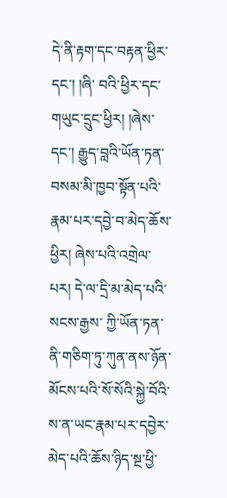དེ་ནི་རྟག་དང་བརྟན་ཕྱིར་དང་། །ཞི་ བའི་ཕྱིར་དང་གཡུང་དྲུང་ཕྱིར། །ཞེས་དང་། རྒྱུད་བླའི་ཡོན་ཏན་བསམ་མི་ཁྱབ་སྟོན་པའི་ རྣམ་པར་དབྱེ་བ་མེད་ཆོས་ཕྱིར། ཞེས་པའི་འགྲེལ་པར། དེ་ལ་དྲི་མ་མེད་པའི་སངས་རྒྱས་ ཀྱི་ཡོན་ཏན་ནི་གཅིག་ཏུ་ཀུན་ནས་ཉོན་མོངས་པའི་སོ་སོའི་སྐྱེ་བོའི་ས་ན་ཡང་རྣམ་པར་དབྱེར་ མེད་པའི་ཆོས་ཉིད་སྔ་ཕྱི་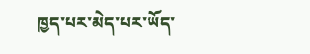ཁྱད་པར་མེད་པར་ཡོད་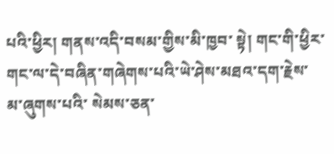པའི་ཕྱིར། གནས་འདི་བསམ་གྱིས་མི་ཁྱབ་ སྟེ། གང་གི་ཕྱིར་གང་ལ་དེ་བཞིན་གཞེགས་པའི་ཡེ་ཤེས་མཐའ་དག་རྗེས་མ་ཞུགས་པའི་ སེམས་ཅན་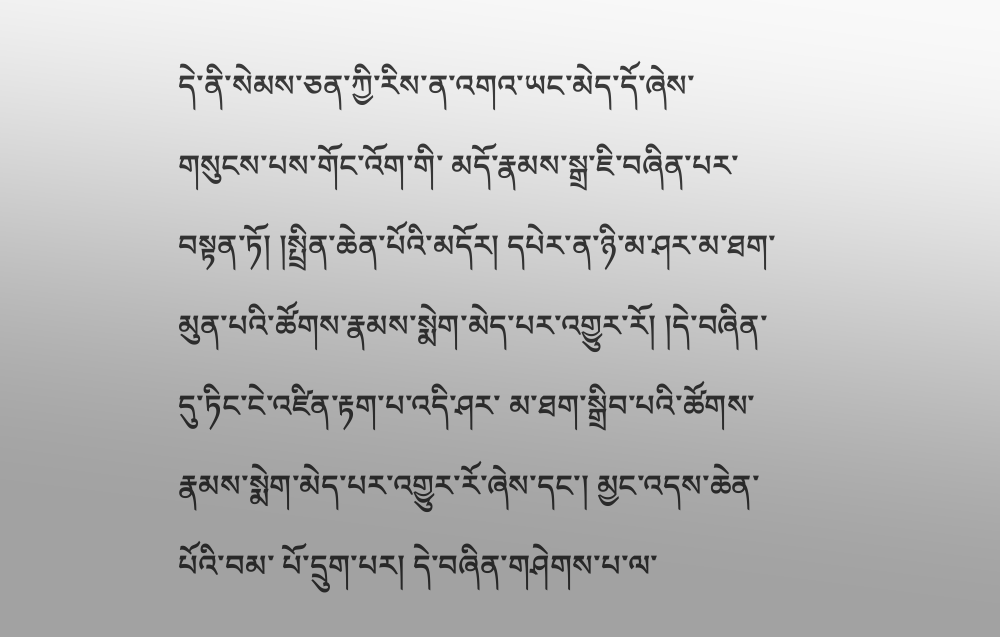དེ་ནི་སེམས་ཅན་ཀྱི་རིས་ན་འགའ་ཡང་མེད་དོ་ཞེས་གསུངས་པས་གོང་འོག་གི་ མདོ་རྣམས་སྒྲ་ཇི་བཞིན་པར་བསྟན་ཏོ། །སྤྲིན་ཆེན་པོའི་མདོར། དཔེར་ན་ཉི་མ་ཤར་མ་ཐག་ མུན་པའི་ཚོགས་རྣམས་སྨེག་མེད་པར་འགྱུར་རོ། །དེ་བཞིན་དུ་ཏིང་ངེ་འཛིན་རྟག་པ་འདི་ཤར་ མ་ཐག་སྒྲིབ་པའི་ཚོགས་རྣམས་སྨེག་མེད་པར་འགྱུར་རོ་ཞེས་དང་། མྱང་འདས་ཆེན་པོའི་བམ་ པོ་དྲུག་པར། དེ་བཞིན་གཤེགས་པ་ལ་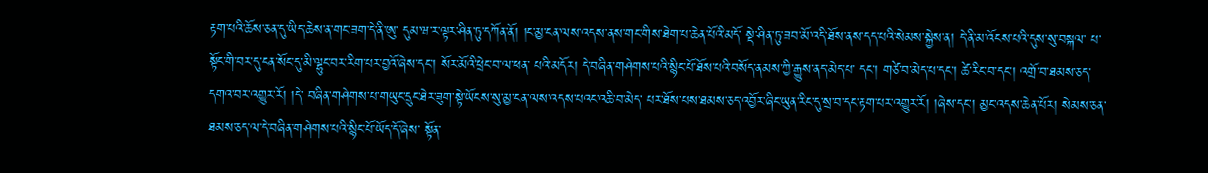རྟག་པའི་ཆོས་ཅན་དུ་ཡིད་ཆེས་ན་གང་ཟག་དེ་ནི་ཨུ་ དུམ་ཝ་ར་ལྟར་ཤིན་ཏུ་དཀོན་ནོ། །ང་མྱ་ངན་ལས་འདས་ནས་གང་གིས་ཐེག་པ་ཆེན་པོའི་མདོ་ སྡེ་ཤིན་ཏུ་ཟབ་མོ་འདི་ཐོས་ནས་དད་པའི་སེམས་སྐྱེས་ན། དེ་ནི་མ་འོངས་པའི་དུས་སུ་བསྐལ་ པ་སྟོང་གི་བར་དུ་ངན་སོང་དུ་མི་ལྷུང་བར་རིག་པར་བྱའོ་ཞེས་དང་། སོར་མོའི་ཕྲེང་བ་ལ་ཕན་ པའི་མདོར། དེ་བཞིན་གཤེགས་པའི་སྙིང་པོ་ཐོས་པའི་བསོད་ནམས་ཀྱི་རྒྱུས་ནད་མེད་པ་ དང་། གཙེ་བ་མེད་པ་དང་། ཚེ་རིང་བ་དང་། འགྲོ་བ་ཐམས་ཅད་དགའ་བར་འགྱུར་རོ། །དེ་ བཞིན་གཤེགས་པ་གཡུང་དྲུང་ཐེར་ཟུག་སྟེ་ཡོངས་སུ་མྱ་ངན་ལས་འདས་པའང་འཆི་བ་མེད་ པར་ཐོས་པས་ཐམས་ཅད་འབྱོར་ཞིང་ཡུན་རིང་དུ་སྲ་བ་དང་རྟག་པར་འགྱུར་རོ། །ཞེས་དང་། མྱང་འདས་ཆེན་པོར། སེམས་ཅན་ཐམས་ཅད་ལ་དེ་བཞིན་གཤེགས་པའི་སྙིང་པོ་ཡོད་དོ་ཞེས་ སྟོན་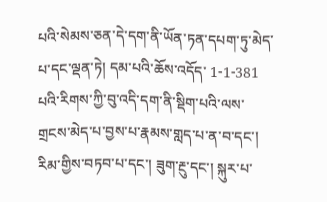པའི་སེམས་ཅན་དེ་དག་ནི་ཡོན་ཏན་དཔག་ཏུ་མེད་པ་དང་ལྡན་ཏེ། དམ་པའི་ཆོས་འདོད་ 1-1-381 པའི་རིགས་ཀྱི་བུ་འདི་དག་ནི་སྡིག་པའི་ལས་གྲངས་མེད་པ་བྱས་པ་རྣམས་གླད་པ་ན་བ་དང་། རིམ་གྱིས་བཏབ་པ་དང་། ཟུག་རྔུ་དང་། སྐུར་པ་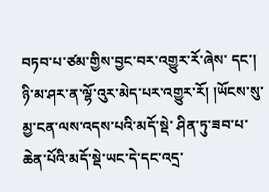བཏབ་པ་ཙམ་གྱིས་བྱང་བར་འགྱུར་རོ་ཞེས་ དང་། ཉི་མ་ཤར་ན་ལྷོ་འུར་མེད་པར་འགྱུར་རོ། །ཡོངས་སུ་མྱ་ངན་ལས་འདས་པའི་མདོ་སྡེ་ ཤིན་ཏུ་ཟབ་པ་ཆེན་པོའི་མདོ་སྡེ་ཡང་དེ་དང་འདྲ་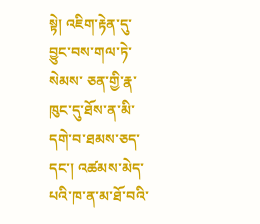སྟེ། འཇིག་རྟེན་དུ་བྱུང་བས་གལ་ཏེ་སེམས་ ཅན་གྱི་རྣ་ཁུང་དུ་ཐོས་ན་མི་དགེ་བ་ཐམས་ཅད་དང་། འཚམས་མེད་པའི་ཁ་ན་མ་ཐོ་བའི་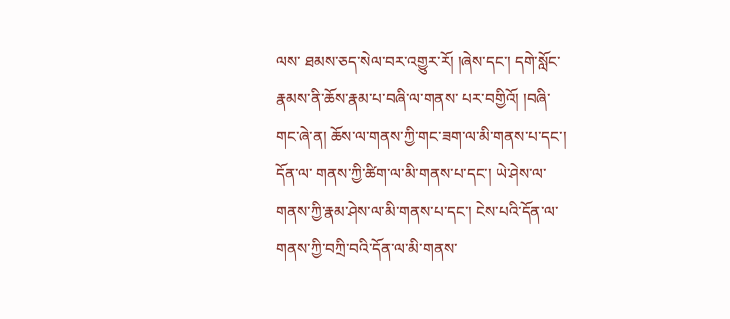ལས་ ཐམས་ཅད་སེལ་བར་འགྱུར་རོ། །ཞེས་དང་། དགེ་སློང་རྣམས་ནི་ཆོས་རྣམ་པ་བཞི་ལ་གནས་ པར་བགྱིའོ། །བཞི་གང་ཞེ་ན། ཆོས་ལ་གནས་ཀྱི་གང་ཟག་ལ་མི་གནས་པ་དང་། དོན་ལ་ གནས་ཀྱི་ཚིག་ལ་མི་གནས་པ་དང་། ཡེ་ཤེས་ལ་གནས་ཀྱི་རྣམ་ཤེས་ལ་མི་གནས་པ་དང་། ངེས་པའི་དོན་ལ་གནས་ཀྱི་བཀྲི་བའི་དོན་ལ་མི་གནས་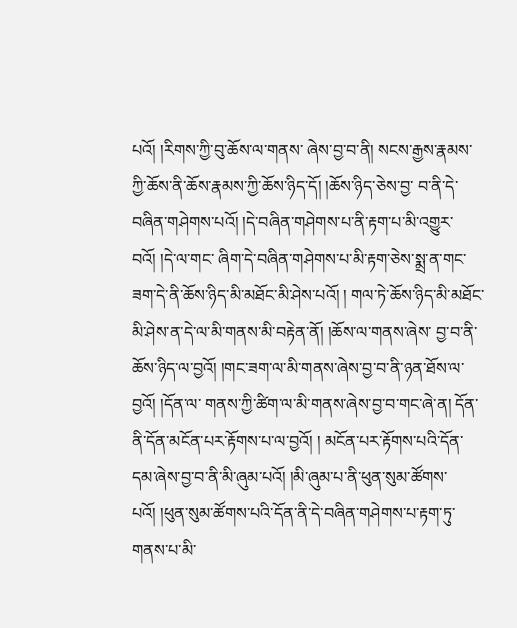པའོ། །རིགས་ཀྱི་བུ་ཆོས་ལ་གནས་ ཞེས་བྱ་བ་ནི། སངས་རྒྱས་རྣམས་ཀྱི་ཆོས་ནི་ཆོས་རྣམས་ཀྱི་ཆོས་ཉིད་དོ། །ཆོས་ཉིད་ཅེས་བྱ་ བ་ནི་དེ་བཞིན་གཤེགས་པའོ། །དེ་བཞིན་གཤེགས་པ་ནི་རྟག་པ་མི་འགྱུར་བའོ། །དེ་ལ་གང་ ཞིག་དེ་བཞིན་གཤེགས་པ་མི་རྟག་ཅེས་སྨྲ་ན་གང་ཟག་དེ་ནི་ཆོས་ཉིད་མི་མཐོང་མི་ཤེས་པའོ། ། གལ་ཏེ་ཆོས་ཉིད་མི་མཐོང་མི་ཤེས་ན་དེ་ལ་མི་གནས་མི་བརྟེན་ནོ། །ཆོས་ལ་གནས་ཞེས་ བྱ་བ་ནི་ཆོས་ཉིད་ལ་བྱའོ། །གང་ཟག་ལ་མི་གནས་ཞེས་བྱ་བ་ནི་ཉན་ཐོས་ལ་བྱའོ། །དོན་ལ་ གནས་ཀྱི་ཚིག་ལ་མི་གནས་ཞེས་བྱ་བ་གང་ཞེ་ན། དོན་ནི་དོན་མངོན་པར་རྟོགས་པ་ལ་བྱའོ། ། མངོན་པར་རྟོགས་པའི་དོན་དམ་ཞེས་བྱ་བ་ནི་མི་ཞུམ་པའོ། །མི་ཞུམ་པ་ནི་ཕུན་སུམ་ཚོགས་ པའོ། །ཕུན་སུམ་ཚོགས་པའི་དོན་ནི་དེ་བཞིན་གཤེགས་པ་རྟག་ཏུ་གནས་པ་མི་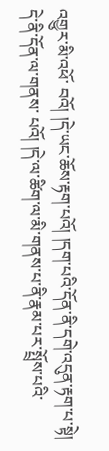འགྱུར་མི་འཕོ་ བའོ། །དེ་ཡང་ཆོས་རྟག་པའོ། །དག་པའི་དོན་ནི་དགེ་འདུན་རྟག་པ་སྟེ། དེ་ནི་དོན་ལ་གནས་ པའོ། །དེ་ལ་ཚིག་ལ་མི་གནས་པ་ནི་རྣམ་པར་སྤྲོས་པའི་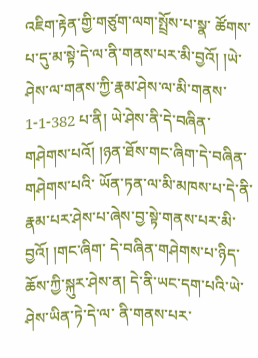འཇིག་རྟེན་གྱི་གཙུག་ལག་སྤྲོས་པ་སྣ་ ཚོགས་པ་དུ་མ་སྟེ་དེ་ལ་ནི་གནས་པར་མི་བྱའོ། །ཡེ་ཤེས་ལ་གནས་ཀྱི་རྣམ་ཤེས་ལ་མི་གནས་ 1-1-382 པ་ནི། ཡེ་ཤེས་ནི་དེ་བཞིན་གཤེགས་པའོ། །ཉན་ཐོས་གང་ཞིག་དེ་བཞིན་གཤེགས་པའི་ ཡོན་ཏན་ལ་མི་མཁས་པ་དེ་ནི་རྣམ་པར་ཤེས་པ་ཞེས་བྱ་སྟེ་གནས་པར་མི་བྱའོ། །གང་ཞིག་ དེ་བཞིན་གཤེགས་པ་ཉིད་ཆོས་ཀྱི་སྐུར་ཤེས་ན། དེ་ནི་ཡང་དག་པའི་ཡེ་ཤེས་ཡིན་ཏེ་དེ་ལ་ ནི་གནས་པར་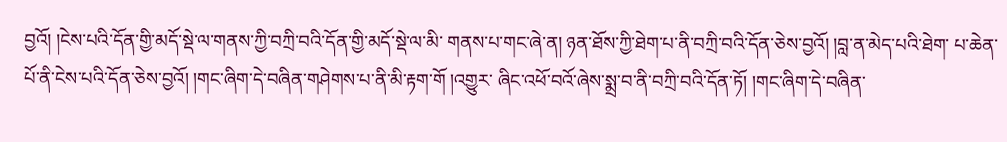བྱའོ། །ངེས་པའི་དོན་གྱི་མདོ་སྡེ་ལ་གནས་ཀྱི་བཀྲི་བའི་དོན་གྱི་མདོ་སྡེ་ལ་མི་ གནས་པ་གང་ཞེ་ན། ཉན་ཐོས་ཀྱི་ཐེག་པ་ནི་བཀྲི་བའི་དོན་ཅེས་བྱའོ། །བླ་ན་མེད་པའི་ཐེག་ པ་ཆེན་པོ་ནི་ངེས་པའི་དོན་ཅེས་བྱའོ། །གང་ཞིག་དེ་བཞིན་གཤེགས་པ་ནི་མི་རྟག་གོ །འགྱུར་ ཞིང་འཕོ་བའོ་ཞེས་སྨྲ་བ་ནི་བཀྲི་བའི་དོན་ཏོ། །གང་ཞིག་དེ་བཞིན་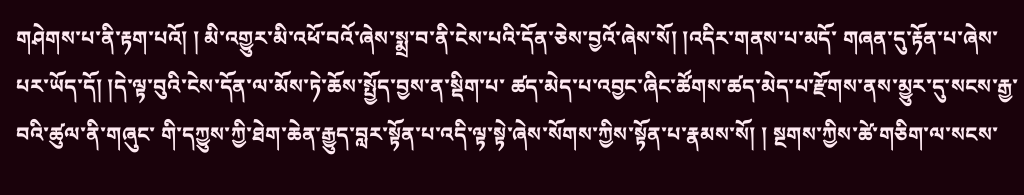གཤེགས་པ་ནི་རྟག་པའོ། ། མི་འགྱུར་མི་འཕོ་བའོ་ཞེས་སྨྲ་བ་ནི་ངེས་པའི་དོན་ཅེས་བྱའོ་ཞེས་སོ། །འདིར་གནས་པ་མདོ་ གཞན་དུ་རྟོན་པ་ཞེས་པར་ཡོད་དོ། །དེ་ལྟ་བུའི་ངེས་དོན་ལ་མོས་ཏེ་ཆོས་སྤྱོད་བྱས་ན་སྡིག་པ་ ཚད་མེད་པ་འབྱང་ཞིང་ཚོགས་ཚད་མེད་པ་རྫོགས་ནས་མྱུར་དུ་སངས་རྒྱ་བའི་ཚུལ་ནི་གཞུང་ གི་དཀྱུས་ཀྱི་ཐེག་ཆེན་རྒྱུད་བླར་སྟོན་པ་འདི་ལྟ་སྟེ་ཞེས་སོགས་ཀྱིས་སྟོན་པ་རྣམས་སོ། ། སྔགས་ཀྱིས་ཚེ་གཅིག་ལ་སངས་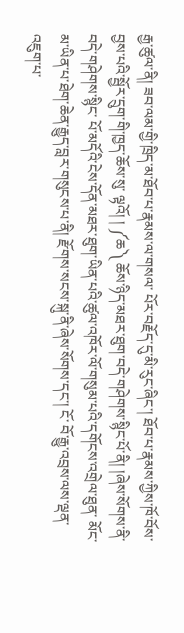རྒྱ་ཚུལ་ནི། ཟབ་ལམ་གྱི་ཁྲིད་མ་ཐོབ་པ་རྣམས་ལ་གསལ་ པོར་བརྗོད་དུ་མི་རུང་ཞིང་། ཐོབ་པ་རྣམས་ཀྱིས་ཁོ་བོས་བྱས་པའི་སྦྱོར་དྲུག་གི་ཁྱད་ཆོས་སུ་ ལྟའོ། ། ༼ཆ༽ ཆོས་ཉིད་མཐར་ཐུག་བདེ་གཤེགས་སྙིང་པོ་ནི། །ཞེས་སོགས་ནི་བདེ་གཤེགས་སྙིང་ པོ་མདོའི་ངེས་དོན་མཐར་ཐུག་ཡིན་པའི་ཚུལ་འཁོར་ལོ་གསུམ་པའི་དགོངས་འགྲེལ་ཐུན་ མོང་མ་ཡིན་པ་ཐེག་ཆེན་རྒྱུད་བླར་གསུངས་པ་ནི། རྫོགས་སངས་སྐུ་ནི་ཞེས་སོགས་དང་། ངོ་ བོ་རྒྱུ་འབྲས་ལས་ལྡན་འཇུག་པ་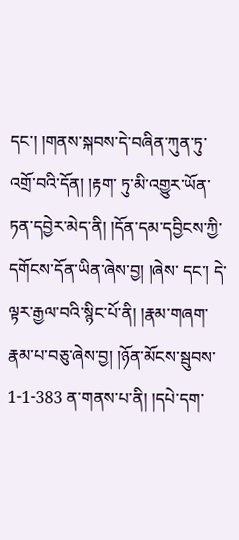དང་། །གནས་སྐབས་དེ་བཞིན་ཀུན་ཏུ་འགྲོ་བའི་དོན། །རྟག་ ཏུ་མི་འགྱུར་ཡོན་ཏན་དབྱེར་མེད་ནི། །དོན་དམ་དབྱིངས་ཀྱི་དགོངས་དོན་ཡིན་ཞེས་བྱ། །ཞེས་ དང་། དེ་ལྟར་རྒྱལ་བའི་སྙིང་པོ་ནི། །རྣམ་གཞག་རྣམ་པ་བཅུ་ཞེས་བྱ། །ཉོན་མོངས་སྦུབས་ 1-1-383 ན་གནས་པ་ནི། །དཔེ་དག་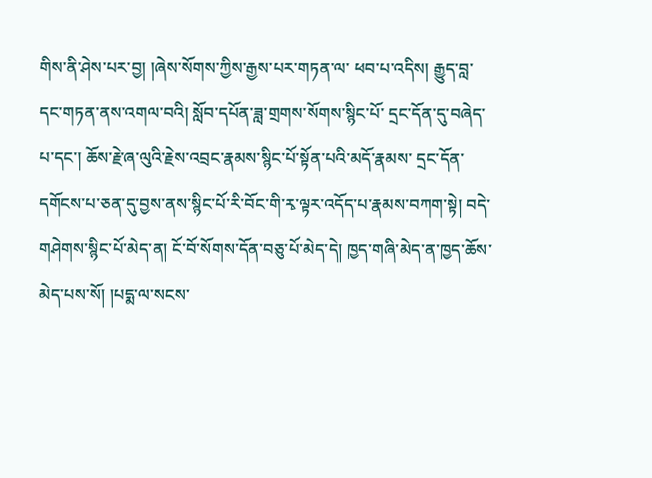གིས་ནི་ཤེས་པར་བྱ། །ཞེས་སོགས་ཀྱིས་རྒྱས་པར་གཏན་ལ་ ཕབ་པ་འདིས། རྒྱུད་བླ་དང་གཏན་ནས་འགལ་བའི། སློབ་དཔོན་ཟླ་གྲགས་སོགས་སྙིང་པོ་ དྲང་དོན་དུ་བཞེད་པ་དང་། ཆོས་རྗེ་ཞ་ལུའི་རྗེས་འབྲང་རྣམས་སྙིང་པོ་སྟོན་པའི་མདོ་རྣམས་ དྲང་དོན་དགོངས་པ་ཅན་དུ་བྱས་ནས་སྙིང་པོ་རི་བོང་གི་རྭ་ལྟར་འདོད་པ་རྣམས་བཀག་སྟེ། བདེ་གཤེགས་སྙིང་པོ་མེད་ན། ངོ་བོ་སོགས་དོན་བཅུ་པོ་མེད་དེ། ཁྱད་གཞི་མེད་ན་ཁྱད་ཆོས་ མེད་པས་སོ། །པདྨ་ལ་སངས་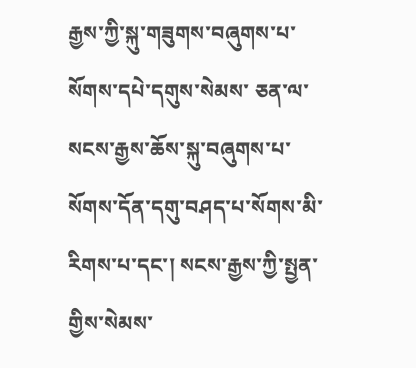རྒྱས་ཀྱི་སྐུ་གཟུགས་བཞུགས་པ་སོགས་དཔེ་དགུས་སེམས་ ཅན་ལ་སངས་རྒྱས་ཆོས་སྐུ་བཞུགས་པ་སོགས་དོན་དགུ་བཤད་པ་སོགས་མི་རིགས་པ་དང་། སངས་རྒྱས་ཀྱི་སྤྱན་གྱིས་སེམས་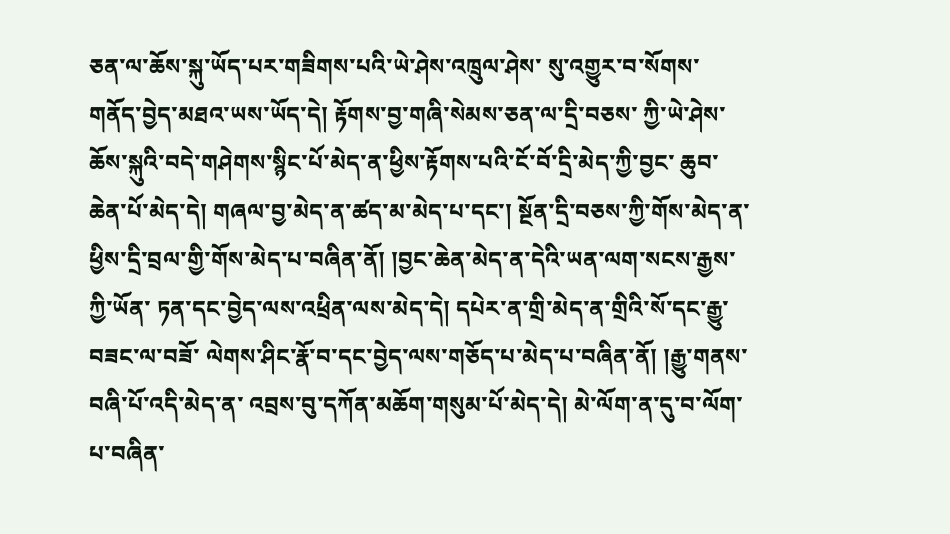ཅན་ལ་ཆོས་སྐུ་ཡོད་པར་གཟིགས་པའི་ཡེ་ཤེས་འཁྲུལ་ཤེས་ སུ་འགྱུར་བ་སོགས་གནོད་བྱེད་མཐའ་ཡས་ཡོད་དེ། རྟོགས་བྱ་གཞི་སེམས་ཅན་ལ་དྲི་བཅས་ ཀྱི་ཡེ་ཤེས་ཆོས་སྐུའི་བདེ་གཤེགས་སྙིང་པོ་མེད་ན་ཕྱིས་རྟོགས་པའི་ངོ་བོ་དྲི་མེད་ཀྱི་བྱང་ ཆུབ་ཆེན་པོ་མེད་དེ། གཞལ་བྱ་མེད་ན་ཚད་མ་མེད་པ་དང་། སྔོན་དྲི་བཅས་ཀྱི་གོས་མེད་ན་ ཕྱིས་དྲི་བྲལ་གྱི་གོས་མེད་པ་བཞིན་ནོ། །བྱང་ཆེན་མེད་ན་དེའི་ཡན་ལག་སངས་རྒྱས་ཀྱི་ཡོན་ ཏན་དང་བྱེད་ལས་འཕྲིན་ལས་མེད་དེ། དཔེར་ན་གྲི་མེད་ན་གྲིའི་སོ་དང་རྒྱུ་བཟང་ལ་བཟོ་ ལེགས་ཤིང་རྣོ་བ་དང་བྱེད་ལས་གཅོད་པ་མེད་པ་བཞིན་ནོ། །རྒྱུ་གནས་བཞི་པོ་འདི་མེད་ན་ འབྲས་བུ་དཀོན་མཆོག་གསུམ་པོ་མེད་དེ། མེ་ལོག་ན་དུ་བ་ལོག་པ་བཞིན་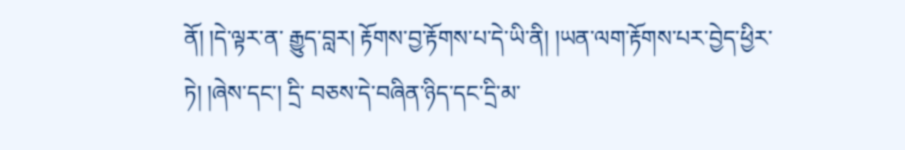ནོ། །དེ་ལྟར་ན་ རྒྱུད་བླར། རྟོགས་བྱ་རྟོགས་པ་དེ་ཡི་ནི། །ཡན་ལག་རྟོགས་པར་བྱེད་ཕྱིར་ཏེ། །ཞེས་དང་། དྲི་ བཅས་དེ་བཞིན་ཉིད་དང་དྲི་མ་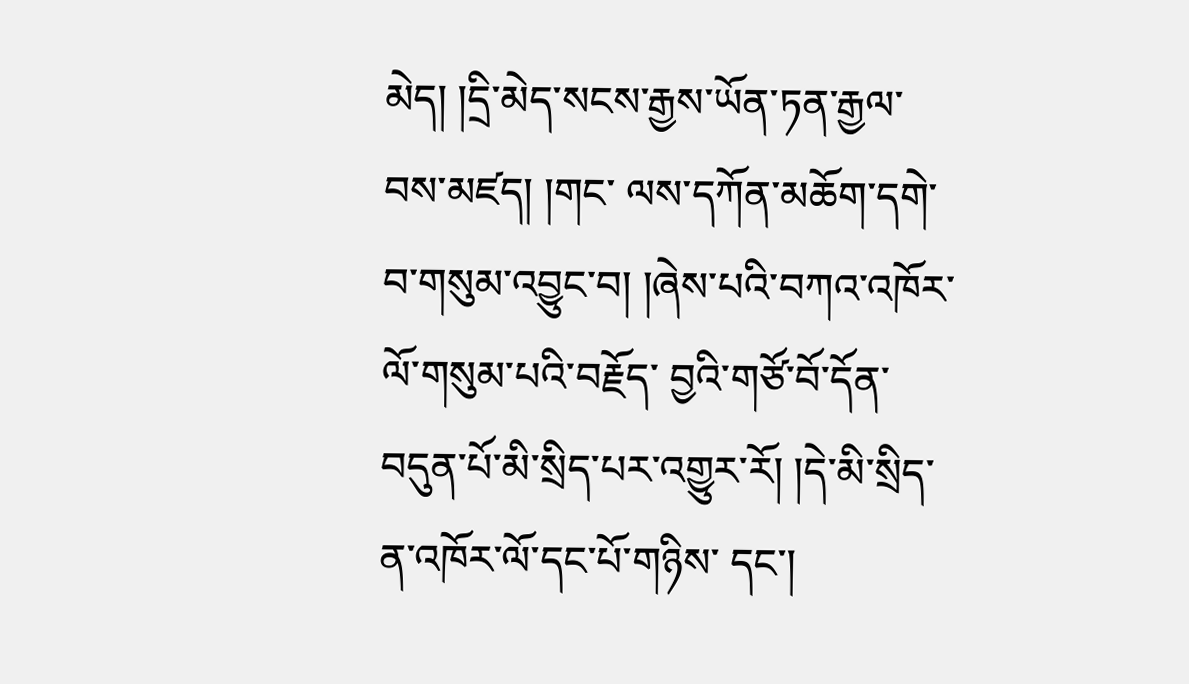མེད། །དྲི་མེད་སངས་རྒྱས་ཡོན་ཏན་རྒྱལ་བས་མཛད། །གང་ ལས་དཀོན་མཆོག་དགེ་བ་གསུམ་འབྱུང་བ། །ཞེས་པའི་བཀའ་འཁོར་ལོ་གསུམ་པའི་བརྗོད་ བྱའི་གཙོ་བོ་དོན་བདུན་པོ་མི་སྲིད་པར་འགྱུར་རོ། །དེ་མི་སྲིད་ན་འཁོར་ལོ་དང་པོ་གཉིས་ དང་།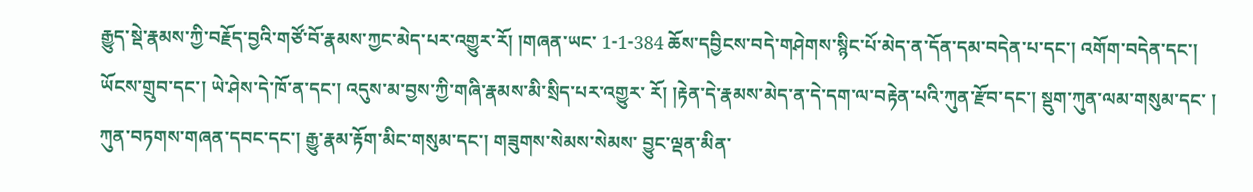རྒྱུད་སྡེ་རྣམས་ཀྱི་བརྗོད་བྱའི་གཙོ་བོ་རྣམས་ཀྱང་མེད་པར་འགྱུར་རོ། །གཞན་ཡང་ 1-1-384 ཆོས་དབྱིངས་བདེ་གཤེགས་སྙིང་པོ་མེད་ན་དོན་དམ་བདེན་པ་དང་། འགོག་བདེན་དང་། ཡོངས་གྲུབ་དང་། ཡེ་ཤེས་དེ་ཁོ་ན་དང་། འདུས་མ་བྱས་ཀྱི་གཞི་རྣམས་མི་སྲིད་པར་འགྱུར་ རོ། །རྟེན་དེ་རྣམས་མེད་ན་དེ་དག་ལ་བརྟེན་པའི་ཀུན་རྫོབ་དང་། སྡུག་ཀུན་ལམ་གསུམ་དང་ ། ཀུན་བཏགས་གཞན་དབང་དང་། རྒྱུ་རྣམ་རྟོག་མིང་གསུམ་དང་། གཟུགས་སེམས་སེམས་ བྱུང་ལྡན་མིན་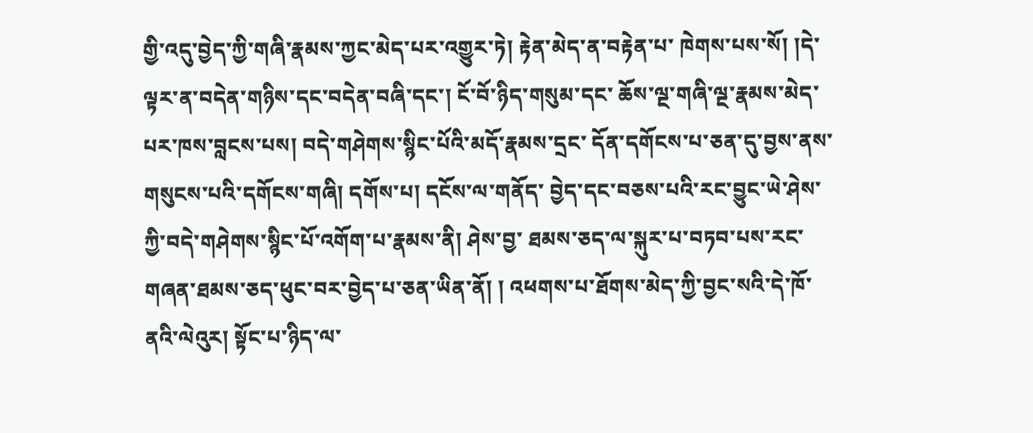གྱི་འདུ་བྱེད་ཀྱི་གཞི་རྣམས་ཀྱང་མེད་པར་འགྱུར་ཏེ། རྟེན་མེད་ན་བརྟེན་པ་ ཁེགས་པས་སོ། །དེ་ལྟར་ན་བདེན་གཉིས་དང་བདེན་བཞི་དང་། ངོ་བོ་ཉིད་གསུམ་དང་ ཆོས་ལྔ་གཞི་ལྔ་རྣམས་མེད་པར་ཁས་བླངས་པས། བདེ་གཤེགས་སྙིང་པོའི་མདོ་རྣམས་དྲང་ དོན་དགོངས་པ་ཅན་དུ་བྱས་ནས་གསུངས་པའི་དགོངས་གཞི། དགོས་པ། དངོས་ལ་གནོད་ བྱེད་དང་བཅས་པའི་རང་བྱུང་ཡེ་ཤེས་ཀྱི་བདེ་གཤེགས་སྙིང་པོ་འགོག་པ་རྣམས་ནི། ཤེས་བྱ་ ཐམས་ཅད་ལ་སྐུར་པ་བཏབ་པས་རང་གཞན་ཐམས་ཅད་ཕུང་བར་བྱེད་པ་ཅན་ཡིན་ནོ། ། འཕགས་པ་ཐོགས་མེད་ཀྱི་བྱང་སའི་དེ་ཁོ་ནའི་ལེའུར། སྟོང་པ་ཉིད་ལ་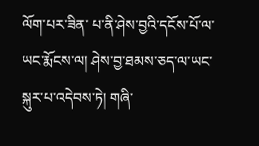ལོག་པར་ཟིན་ པ་ནི་ཤེས་བྱའི་དངོས་པོ་ལ་ཡང་རྨོངས་ལ། ཤེས་བྱ་ཐམས་ཅད་ལ་ཡང་སྐུར་པ་འདེབས་ཏེ། གཞི་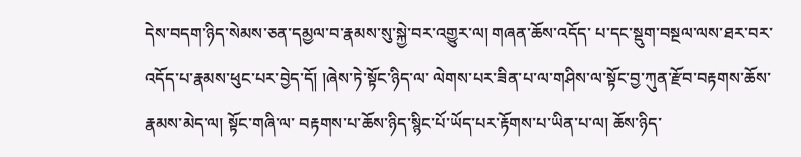དེས་བདག་ཉིད་སེམས་ཅན་དམྱལ་བ་རྣམས་སུ་སྐྱེ་བར་འགྱུར་ལ། གཞན་ཆོས་འདོད་ པ་དང་སྡུག་བསྔལ་ལས་ཐར་བར་འདོད་པ་རྣམས་ཕུང་པར་བྱེད་དོ། །ཞེས་ཏེ་སྟོང་ཉིད་ལ་ ལེགས་པར་ཟིན་པ་ལ་གཤིས་ལ་སྟོང་བྱ་ཀུན་རྫོབ་བརྟགས་ཆོས་རྣམས་མེད་ལ། སྟོང་གཞི་ལ་ བརྟགས་པ་ཆོས་ཉིད་སྙིང་པོ་ཡོད་པར་རྟོགས་པ་ཡིན་པ་ལ། ཆོས་ཉིད་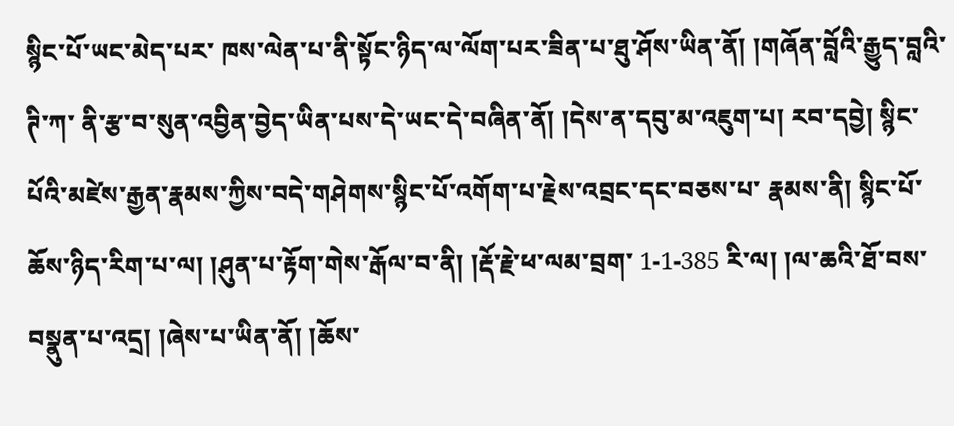སྙིང་པོ་ཡང་མེད་པར་ ཁས་ལེན་པ་ནི་སྟོང་ཉིད་ལ་ལོག་པར་ཟིན་པ་ཐུ་ཤོས་ཡིན་ནོ། །གཞོན་བློའི་རྒྱུད་བླའི་ཊི་ཀ་ ནི་རྩ་བ་སུན་འབྱིན་བྱེད་ཡིན་པས་དེ་ཡང་དེ་བཞིན་ནོ། །དེས་ན་དབུ་མ་འཇུག་པ། རབ་དབྱེ། སྙིང་པོའི་མཛེས་རྒྱན་རྣམས་ཀྱིས་བདེ་གཤེགས་སྙིང་པོ་འགོག་པ་རྗེས་འབྲང་དང་བཅས་པ་ རྣམས་ནི། སྙིང་པོ་ཆོས་ཉིད་རིག་པ་ལ། །ཤུན་པ་རྟོག་གེས་རྒོལ་བ་ནི། །རྡོ་རྗེ་ཕ་ལམ་བྲག་ 1-1-385 རི་ལ། །ལ་ཆའི་ཐོ་བས་བསྣུན་པ་འདྲ། །ཞེས་པ་ཡིན་ནོ། །ཆོས་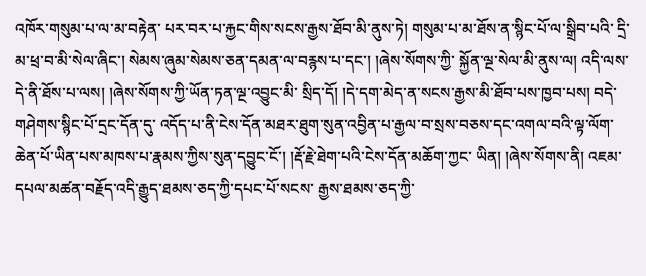འཁོར་གསུམ་པ་ལ་མ་བརྟེན་ པར་བར་པ་རྐྱང་གིས་སངས་རྒྱས་ཐོབ་མི་ནུས་ཏེ། གསུམ་པ་མ་ཐོས་ན་སྙིང་པོ་ལ་སྒྲིབ་པའི་ དྲི་མ་ཕྲ་བ་མི་སེལ་ཞིང་། སེམས་ཞུམ་སེམས་ཅན་དམན་ལ་བརྙས་པ་དང་། །ཞེས་སོགས་ཀྱི་ སྐྱོན་ལྔ་སེལ་མི་ནུས་ལ། འདི་ལས་དེ་ནི་ཐོས་པ་ལས། །ཞེས་སོགས་ཀྱི་ཡོན་ཏན་ལྔ་འབྱུང་མི་ སྲིད་དོ། །དེ་དག་མེད་ན་སངས་རྒྱས་མི་ཐོབ་པས་ཁྱབ་པས། བདེ་གཤེགས་སྙིང་པོ་དྲང་དོན་དུ་ འདོད་པ་ནི་ངེས་དོན་མཐར་ཐུག་སུན་འབྱིན་པ་རྒྱལ་བ་སྲས་བཅས་དང་འགལ་བའི་ལྟ་ལོག་ ཆེན་པོ་ཡིན་པས་མཁས་པ་རྣམས་ཀྱིས་སུན་དབྱུང་ངོ་། །རྡོ་རྗེ་ཐེག་པའི་ངེས་དོན་མཆོག་ཀྱང་ ཡིན། །ཞེས་སོགས་ནི། འཇམ་དཔལ་མཚན་བརྗོད་འདི་རྒྱུད་ཐམས་ཅད་ཀྱི་དཔང་པོ་སངས་ རྒྱས་ཐམས་ཅད་ཀྱི་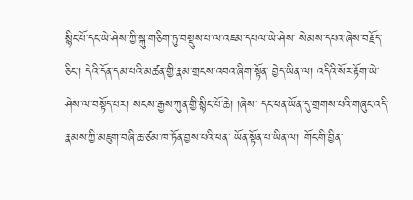སྙིང་པོ་དང་ཡེ་ཤེས་ཀྱི་སྐུ་གཅིག་ཏུ་བསྡུས་པ་ལ་འཇམ་དཔལ་ཡེ་ཤེས་ སེམས་དཔའ་ཞེས་བརྗོད་ཅིང་། དེའི་དོན་དམ་པའི་མཚན་གྱི་རྣམ་གྲངས་འབའ་ཞིག་སྟོན་ བྱེད་ཡིན་ལ། འདིའི་སོར་རྟོག་ཡེ་ཤེས་ལ་བསྟོད་པར། སངས་རྒྱས་ཀུན་གྱི་སྙིང་པོ་ཆེ། །ཞེས་ དང་ཕན་ཡོན་དུ་གྲགས་པའི་གཞུང་འདི་རྣམས་ཀྱི་མཇུག་བཞི་ཆ་ཙམ་ཁ་ཏོན་བྱས་པའི་ཕན་ ཡོན་སྟོན་པ་ཡིན་ལ། གོང་གི་བྱིན་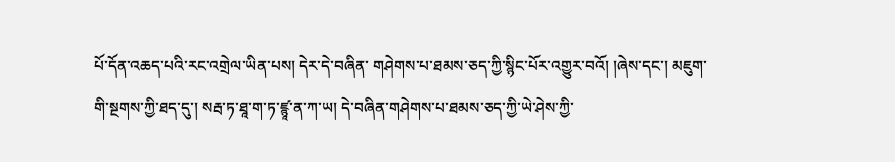པོ་དོན་འཆད་པའི་རང་འགྲེལ་ཡིན་པས། དེར་དེ་བཞིན་ གཤེགས་པ་ཐམས་ཅད་ཀྱི་སྙིང་པོར་འགྱུར་བའོ། །ཞེས་དང་། མཇུག་གི་སྔགས་ཀྱི་ཐད་དུ་། སརྦ་ཏ་ཐཱ་ག་ཏ་ཛྙཱ་ན་ཀ་ཡ། དེ་བཞིན་གཤེགས་པ་ཐམས་ཅད་ཀྱི་ཡེ་ཤེས་ཀྱི་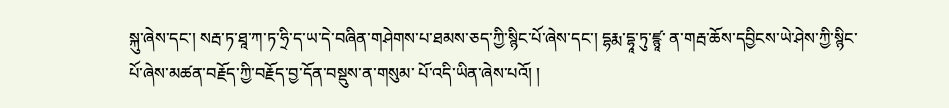སྐུ་ཞེས་དང་། སརྦ་ཏ་ཐཱ་ཀ་ཏ་ཧྲི་ད་ཡ་དེ་བཞིན་གཤེགས་པ་ཐམས་ཅད་ཀྱི་སྙིང་པོ་ཞེས་དང་། དྷརྨ་དྷཱ་ཏུ་ཛྙཱ་ ན་གརྦ་ཆོས་དབྱིངས་ཡེ་ཤེས་ཀྱི་སྙིང་པོ་ཞེས་མཚན་བརྗོད་ཀྱི་བརྗོད་བྱ་དོན་བསྡུས་ན་གསུམ་ པོ་འདི་ཡིན་ཞེས་པའོ། །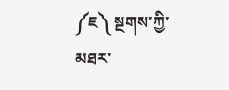༼ཇ༽ སྔགས་ཀྱི་མཐར་